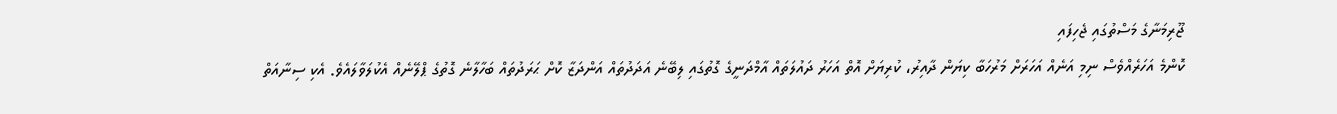ޖޫރިމަނާގެ މަސްތުގައި ޖެހިފައި
ކޮންމެ އަހަރެއްވެސް ނިމި އަނެއް އަހަރަށް މަރުހަބާ ކިޔަން ދާއިރު، ކުރިޔަށް އޮތް އަހަރު ދައުލަތައް އާމްދަނީގެ ގޮތުގައި ލިބޭނެ އަދަދުތައް އަންދަޒާ ކޮށް ޙަރަދުތައް ބަހާލާނެ ގޮތުގެ ޕްލޭނެއް އެކުލަވާލައެވެ. އެކި ސިނާއަތް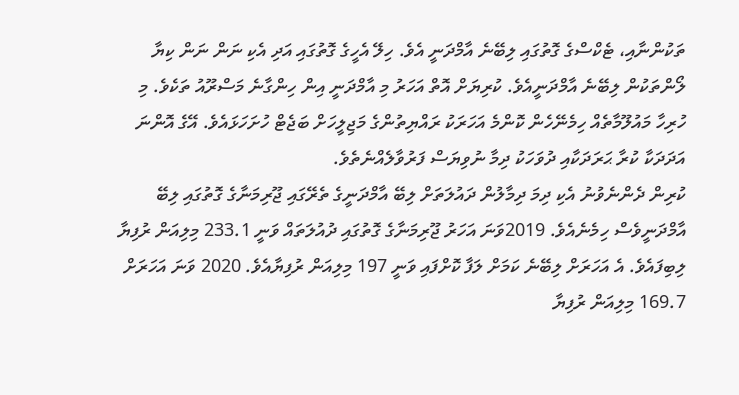ތަކުންނާއި، ޓެކްސްގެ ގޮތުގައި ލިބޭނެ އާމްދަނީ އެވެ. ހިލޭ އެހީގެ ގޮތުގައި އަދި އެކި ނަން ނަން ކިޔާ ލޯންތަކުން ލިބޭނެ އާމްދަނީއެވެ. ކުރިޔަށް އޮތް އަހަރު މި އާމްދަނީ އިން ހިންގާނެ މަސްރޫއު ތަކެވެ. މި ހުރިހާ މައުލޫމާތެއް ހިމެނޭހެން ކޮންމެ އަހަރަކު ރައްޔިތުންގެ މަޖިލީހަށް ބަޖެޓް ހުށަހަޅައެވެ. އޭގެ އޮންނަ އަދަދަކާ ކުރާ ޙަރަދަކާއި ދުވަހަކު ދިމާ ނުވިޔަސް ފަރުވާލެއްނެތެވެ.
ކުރިން ދެންނެވުނު އެކި ދިމަ ދިމާލުން ދައުލަތަށް ލިބޭ އާމްދަނީގެ ތެރޭގައި ޖޫރިމަނާގެ ގޮތުގައި ލިބޭ އާމްދަނީވެސް ހިމެނެއެވެ. 2019ވަނަ އަހަރު ޖޫރިމަނާގެ ގޮތުގައި ދުއުލަތައް ވަނީ 233.1 މިލިއަން ރުފިޔާ ލިބިފައެވެ. އެ އަހަރަށް ލިބޭނެ ކަމަށް ލަފާ ކޮށްފައި ވަނީ 197 މިލިއަން ރުފިޔާއެވެ. 2020 ވަނަ އަހަރަށް 169.7 މިލިއަން ރުފިޔާ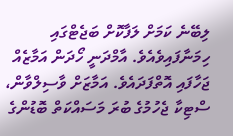ލިބޭނެ ކަމަށް ލަފާކޮށް ބަޖެޓްގައި ހިމަނާފައިވެއެވެ. އާމްދަނީ ހޯދަން އަމާޒެއް ޖަހާފައި އޮތްފަދައެވެ. އަމާޒަށް ވާސިލްވާން، ސްޓިކާ ޖެހުމުގެ ބުރަ މަސައްކަތް ބޮޑުންގެ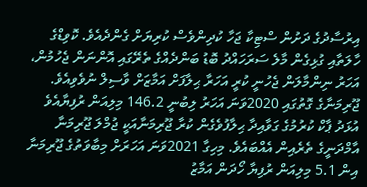އިރުސާދުގެ ދަށުން ސްޓިކާ ޖަހާ ކުދިންވެސް ކުރިޔަށް ގެންދެއެވެ. ކޮވިޑްގެ ހާލަތާއި ގުޅިގެން މާލެ ސަރަހައްދު ބޮޑު ބަންދެއްގެ ތެރޭގައި އޮންނަން ޖެހުމުން، އަހަރު ނިންމާލަން ޖެހުނީ ކުރީ އަހަރާ ޙިލާފަށް އަމާޒަށް ވާސިލް ނުވެވިއެވެ. ޖޫރިމަނާގެ ގޮތުގައި 2020ވަނަ އަހަރު ލިބުނީ 146.2 މިލިއަން ރުފިޔާއެވެ
އުޅަދު ޕާކް ކުރުމުގެ ގަވާއިދާ ޙިލާފުވެގެން ކުރާ ޖޫރިމަނާއަކީ ޖުމްލަ ޖޫރިމަނާ އާމްދަނީގެ ތެރެއިން އެއްބައެވެ. މިހިގާ 2021ވަނަ އަހަރަށް މިބާވަތުގެ ޖޫރިމަނާ އިން 5.1 މިލިއަން ރުފިޔާ ހޯދަން އަމާޒު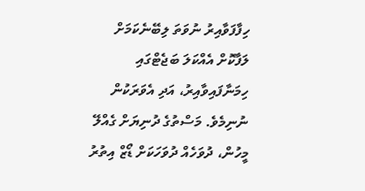ހިފާފަވާއިރު ނުވަތަ ލިބޭނެކަމަށް ލަފާކޮށް އެއްކަލަ ބަޖެޓްގައި ހިމަނާފައިވާއިރު، އަދި އެވަރަކުން ނުނިމެވެ. މަސްތުގެ ދުނިޔަށް ގެއްލޭ މީހުން، ދުވަހެއް ދުވަހަކަށް ޑޯޒް އިތުރު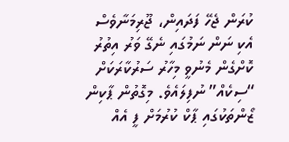ކުރަން ޖެހޭ ފަދައިން، ޖޫރިމަނާވެސް އެކި ނަން ނަމުގައި ނެގޭ ވަރު އިތުރު ކޮށްގެން މެނުވީ މިހާރު ސަރުކާރަކަށް “ސިކެއް” ނުފިލައެވެ. މިގޮތުން ޕާކިން ޒޯންތަކުގައި ޕާކް ކުރުމަށް ފީ އެއް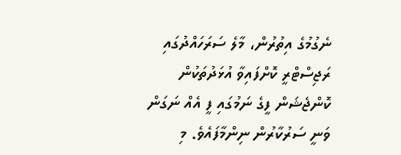ނެގުމުގެ އިތުރުން، މާލެ ސަރަހައްދުގައި ރަޖިސްޓްރީ ކޮށްފައިވާ އުޅަދުތަކުން ކޮންޖެޝަން ފީގެ ނަމުގައި ފީ އެއް ނަގަން ވަނީ ސަރުކާރުން ނިންމާފައެވެ. މި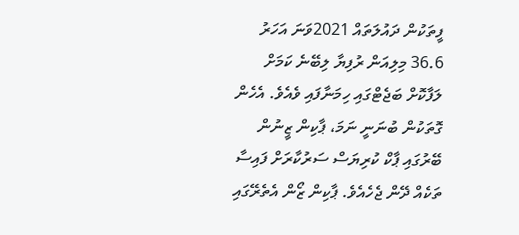ފީތަކުން ދައުލަތައް 2021ވަނަ އަހަރު 36.6 މިލިއަން ރުފިޔާ ލިބޭނެ ކަމަށް ލަފާކޮށް ބަޖެޓްގައި ހިމަނާފައި ވެއެވެ. އެހެން ގޮތަކުން ބުނަނީ ނަމަ، ޕާކިން ޒީނުން ބޭރުގައި ޕާކް ކުރިޔަސް ސަރުކާރަށް ފައިސާ ތަކެއް ދޭން ޖެހެއެވެ. ޕާކިން ޒޯން އެތެރޭގައި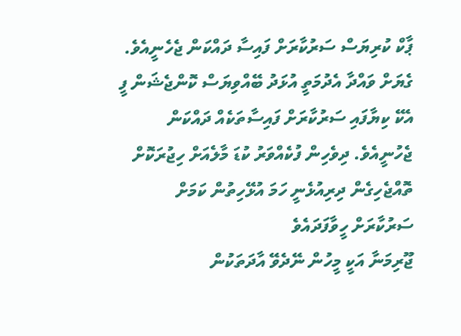ޕާކް ކުރިޔަސް ސަރުކާރަށް ފައިސާ ދައްކަން ޖެހެނީއެވެ. ގެޔަށް ވައްދާ އެދުމަތީ އުޅަދު ބޭއްވިޔަސް ކޮންޖެޝަން ފީ އެކޭ ކިޔާފައި ސަރުކާރަށް ފައިސާތަކެއް ދައްކަން ޖެހުނީއެވެ. ދިވެހިން ފުކެއްވަރު ކުޑަ މާލެއަށް ހިޖުރަކޮށް ތޮއްޖެހިގެން ދިރިއުޅެނީ ހަމަ އުޅޭހިތުން ކަމަށް ސަރުކާރަށް ހީވާފަދައެވެ
ޖޫރިމަނާ އަކީ މީހުން ނޭދެވޭ އާދަތަކުން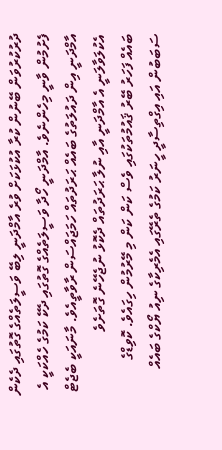ދުރުކުރުވަން ބޭނުން ކުރާ އުކުޅަކަށް ވުރެ އާމްދަނީ ލިބޭ ވަސީލަތެއްގެ ގޮތުގައި ދެކެން ފެށުމުން ވާނީ މިހެންނެވެ. އާމްދަނީ ހޯދާ ވަސީލަތެއްގެ ގޮތުގައި ދެކޭ ކަމުގެ ހެއްކަކީ އެ އާމްދަނީ އިން ދައުލަތުގެ ބައެއް ޙަރަދުތައް ހަމަޖައްސަން ރާވާތީއެވެ. މާނައަކީ ބެޖެޓް އެކުލަވާލަނީ އެ އާމްދަނީ އާއި ނުލާ ޙަރަދުތައް ދެކޮޅު ނުޖެހޭނެ ގޮތަށެވެ
ބައެއް ފަހަރު ބޭރު ޤައުމުތަކުގައި ވެސް ކަން ކަން މި މޭރުމުން ހިގައެވެ. ކޮވިޑްގެ ސަބަބުން އައި އިގްތިސާދީ ހީނަރު ކަމުގެ ތެރޭގައި އެމެރިކާގެ ނިއު ޔޯކްގެ ބައެއް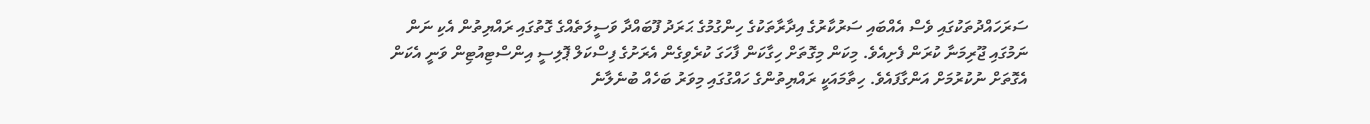ސަރަހައްދުތަކުގައި ވެސް އެއްބައި ސަރުކާރުގެ އިދާރާތަކުގެ ހިންގުމުގެ ޙަރަދު ފޫބައްދާ ވަސީލަތެއްގެ ގޮތުގައި ރައްޔިތުން އެކި ނަން ނަމުގައި ޖޫރިމަނާ ކުރަން ފެށިއެވެ. މިކަން މިގޮތަށް ހިގާކަން ފާހަގަ ކުރެވިގެން އެރަށުގެ ފިސްކަލް ޕޮލިސީ އިންސްޓިއުޓިން ވަނީ އެކަން އެގޮތަށް ނުކުރުމަށް އަންގާފައެވެ. ހިތާމައަކީ ރައްޔިތުންގެ ހައްގުގައި މިވަރު ބަހެއް ބުނެލާނެ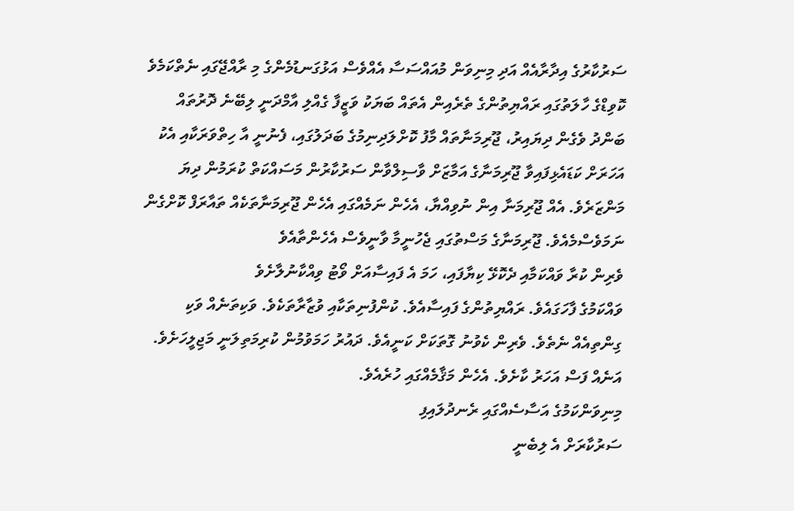ސަރުކާރުގެ އިދާރާއެއް އަދި މިނިވަން މުއައްސަސާ އެއްވެސް އަޅުގަނޑުމެންގެ މި ރާއްޖޭގައި ނެތްކަމެވެ
ކޮވިޑްގެ ހާލަތުގައި ރައްޔިތުންގެ ތެރެއިން އެތައް ބަޔަކު ވަޒީފާ ގެއްލި އާމްދަނީ ލިބޭނެ ދޮރުތައް ބަންދު ވެގެން ދިޔައިރު، ޖޫރިމަނާތައް މާފު ކޮށްލަދިނިމުގެ ބަދަލުގައި، ފެނުނީ އާ ހިތްވަރަކާއި އެކު އަހަރަށް ކަޑައެޅިފައިވާ ޖޫރިމަނާގެ އަމާޒަށް ވާސިލްވާން ސަރުކާރުން މަސައްކަތް ކުރަމުން ދިޔަ މަންޒަރެވެ. އެއް ޖޫރިމަނާ އިން ނުވިއްޔާ، އެހެން ނަމެއްގައި އެހެން ޖޫރިމަނާތަކެއް ތައާރަފް ކޮށްގެން ނަމަވެސްމެއެވެ. ޖޫރިމަނާގެ މަސްތުގައި ޖެހުނީމާ ވާނީވެސް އެހެންތާއެވެ
ވެރިން ކުރާ ވައްކަމާއި ދެކޮޅޭ ކިޔާފައި، ހަމަ އެ ފައިސާއަށް ވޯޓު ވިއްކާނުލާށެވެ
ވައްކަމުގެ ފާހަގައެވެ. ރައްޔިތުންގެ ފައިސާއެވެ. ކުންފުނިތަކާއި ވުޒާރާތަކެވެ. ވަކިތަނެއް ވަކި ގިންތިއެއް ނެތެވެ. ވެރިން ކެވުނު ގޮތަކަށް ކަނީއެވެ. ދައުރު ހަމަވުމުން ކުރިމަތިލަނީ މަޖިލީހަށެވެ. އަނެއް ފަސް އަހަރު ކާށެވެ. އެހެން މަޤާމެއްގައި ހުރެއެވެ.
މިނިވަންކަމުގެ އަސާސެއްގައި ރެނދުލައިފި
ސަރުކާރަށް އެ ލިބެނީ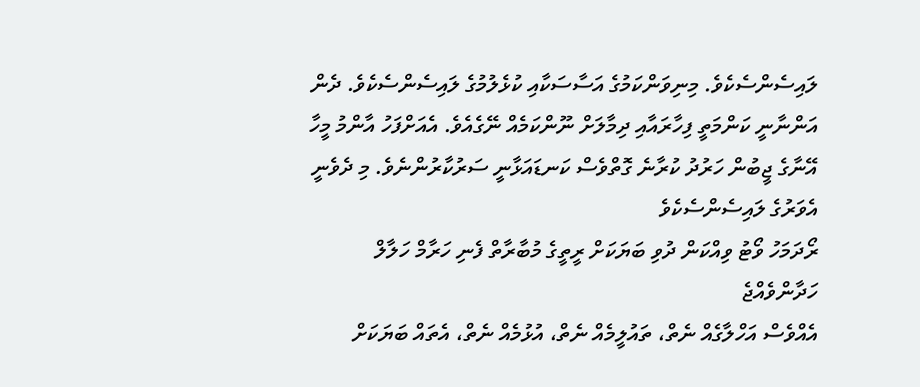ލައިސެންސެކެވެ. މިނިވަންކަމުގެ އަސާސަކާއި ކުޅެލުމުގެ ލައިސެންސެކެވެ. ދެން އަންނާނީ ކަންމަތީ ފިހާރައާއި ދިމާލަށް ނޫންކަމެއް ނޭގެއެވެ. އެއަށްފަހު އާންމު މީހާ އޭނާގެ ޖީބުން ހަރުދު ކުރާނެ ގޮތްވެސް ކަނޑައަޅާނީ ސަރުކާރުންނެވެ. މި ދެވެނީ އެވަރުގެ ލައިސެންސެކެވެ
ރޯދަމަހު ވޯޓު ވިއްކަން ދުވި ބަޔަކަށް ރީތީގެ މުބާރާތް ފެނި ހަރާމް ހަލާލް ހަދާންވެއްޖެ
އެއްވެސް އަހްލާގެއް ނެތް، ތައުލީމެއް ނެތް، އުޅުމެއް ނެތް، އެތައް ބަޔަކަށް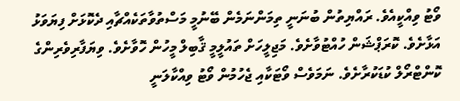ވޯޓު ވިއްކީއެވެ. ރައްޔިތުން ބުނަނީ ތިމަންނަމެން ބޭނުމީ މަސްތުވާތަކެއްޗާއި ދެކޮޅަށް ފިޔަވަޅު އަޅާށެވެ. ކޮރަޕްޝަން ހުއްޓުވާށެވެ. މަޖިލީހަށް ތައުލީމީ ޤާބިލް މީހުން ހޮވާށެވެ. ވިޔަފާރިވެރިންގެ ކޮންޓްރޯލް ކުޑަކުރާށެވެ. ނަމަވެސް ވޯޓަކާއި ޖެހުމުން ވޯޓު ވިއްކާލަނީ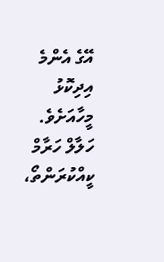އޭގެ އެންމެ އިދިކޮޅު މީހާއަށެވެ. ހަލާލް ހަރާމް ކީއްކުރަންތޯ،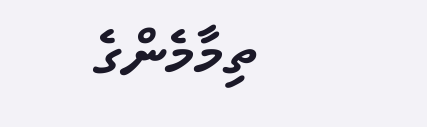ތިމާމެންގެ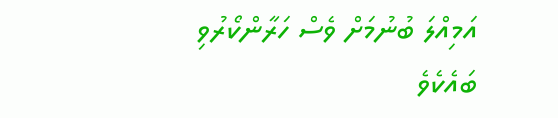އަމިއްލަ ބުނުމަށް ވެސް ހަރާންކޯރުވި ބައެކެވެ